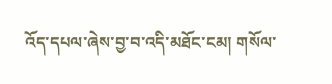འོད་དཔལ་ཞེས་བྱ་བ་འདི་མཐོང་ངམ། གསོལ་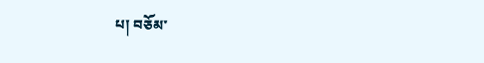པ། བཅོམ་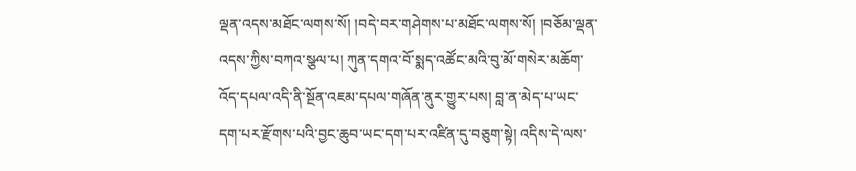ལྡན་འདས་མཐོང་ལགས་སོ། །བདེ་བར་གཤེགས་པ་མཐོང་ལགས་སོ། །བཅོམ་ལྡན་འདས་ཀྱིས་བཀའ་སྩལ་པ། ཀུན་དགའ་བོ་སྨད་འཚོང་མའི་བུ་མོ་གསེར་མཆོག་འོད་དཔལ་འདི་ནི་སྔོན་འཇམ་དཔལ་གཞོན་ནུར་གྱུར་པས། བླ་ན་མེད་པ་ཡང་དག་པར་རྫོགས་པའི་བྱང་ཆུབ་ཡང་དག་པར་འཛིན་དུ་བཅུག་སྟེ། འདིས་དེ་ལས་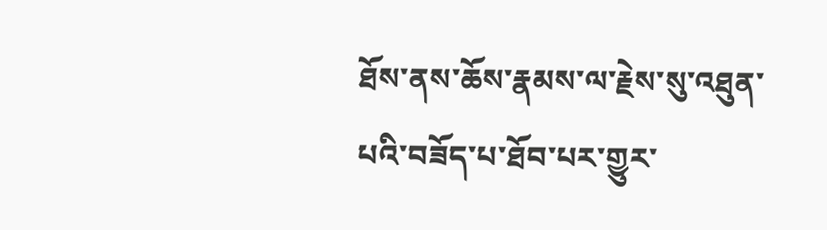ཐོས་ནས་ཆོས་རྣམས་ལ་རྗེས་སུ་འཐུན་པའི་བཟོད་པ་ཐོབ་པར་གྱུར་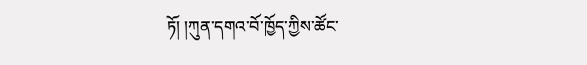ཏོ། །ཀུན་དགའ་བོ་ཁྱོད་ཀྱིས་ཚོང་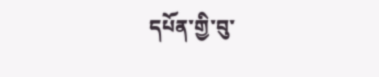དཔོན་གྱི་བུ་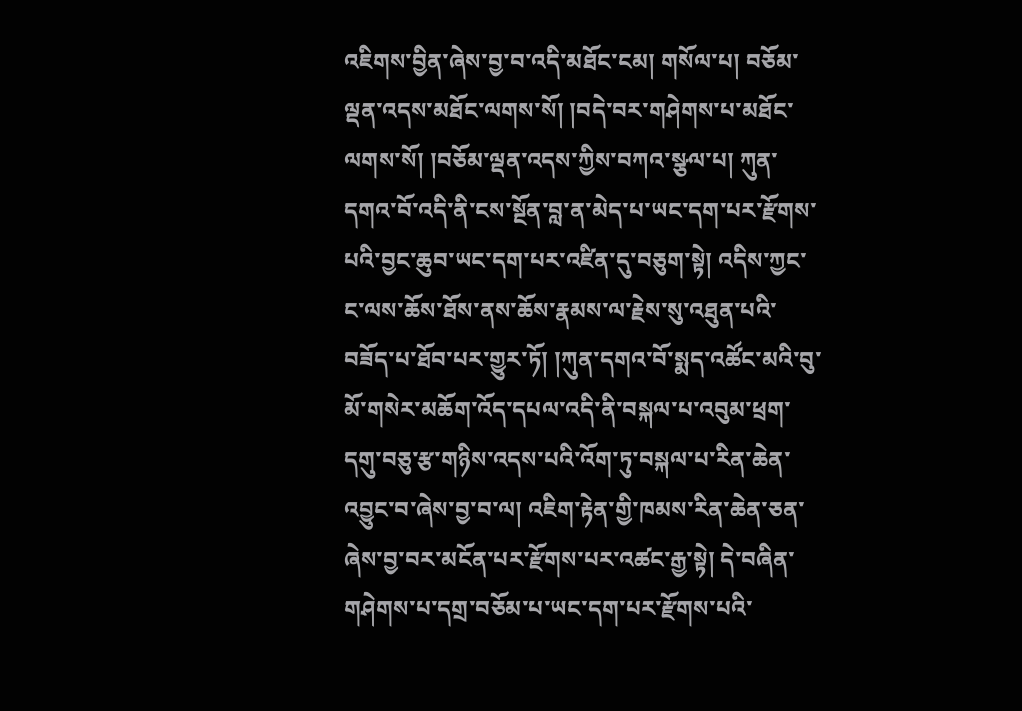འཇིགས་བྱིན་ཞེས་བྱ་བ་འདི་མཐོང་ངམ། གསོལ་པ། བཅོམ་ལྡན་འདས་མཐོང་ལགས་སོ། །བདེ་བར་གཤེགས་པ་མཐོང་ལགས་སོ། །བཅོམ་ལྡན་འདས་ཀྱིས་བཀའ་སྩལ་པ། ཀུན་དགའ་བོ་འདི་ནི་ངས་སྔོན་བླ་ན་མེད་པ་ཡང་དག་པར་རྫོགས་པའི་བྱང་ཆུབ་ཡང་དག་པར་འཛིན་དུ་བཅུག་སྟེ། འདིས་ཀྱང་ང་ལས་ཆོས་ཐོས་ནས་ཆོས་རྣམས་ལ་རྗེས་སུ་འཐུན་པའི་བཟོད་པ་ཐོབ་པར་གྱུར་ཏོ། །ཀུན་དགའ་བོ་སྨད་འཚོང་མའི་བུ་མོ་གསེར་མཆོག་འོད་དཔལ་འདི་ནི་བསྐལ་པ་འབུམ་ཕྲག་དགུ་བཅུ་རྩ་གཉིས་འདས་པའི་འོག་ཏུ་བསྐལ་པ་རིན་ཆེན་འབྱུང་བ་ཞེས་བྱ་བ་ལ། འཇིག་རྟེན་གྱི་ཁམས་རིན་ཆེན་ཅན་ཞེས་བྱ་བར་མངོན་པར་རྫོགས་པར་འཚང་རྒྱ་སྟེ། དེ་བཞིན་གཤེགས་པ་དགྲ་བཅོམ་པ་ཡང་དག་པར་རྫོགས་པའི་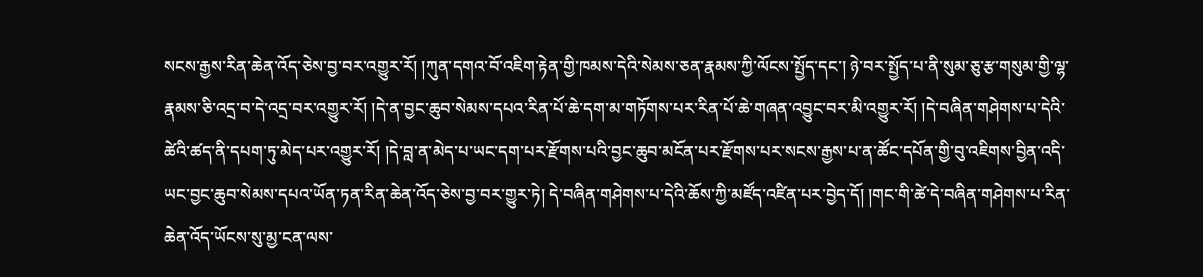སངས་རྒྱས་རིན་ཆེན་འོད་ཅེས་བྱ་བར་འགྱུར་རོ། །ཀུན་དགའ་བོ་འཇིག་རྟེན་གྱི་ཁམས་དེའི་སེམས་ཅན་རྣམས་ཀྱི་ལོངས་སྤྱོད་དང་། ཉེ་བར་སྤྱོད་པ་ནི་སུམ་ཅུ་རྩ་གསུམ་གྱི་ལྷ་རྣམས་ཅི་འདྲ་བ་དེ་འདྲ་བར་འགྱུར་རོ། །དེ་ན་བྱང་ཆུབ་སེམས་དཔའ་རིན་པོ་ཆེ་དག་མ་གཏོགས་པར་རིན་པོ་ཆེ་གཞན་འབྱུང་བར་མི་འགྱུར་རོ། །དེ་བཞིན་གཤེགས་པ་དེའི་ཚེའི་ཚད་ནི་དཔག་ཏུ་མེད་པར་འགྱུར་རོ། །དེ་བླ་ན་མེད་པ་ཡང་དག་པར་རྫོགས་པའི་བྱང་ཆུབ་མངོན་པར་རྫོགས་པར་སངས་རྒྱས་པ་ན་ཚོང་དཔོན་གྱི་བུ་འཇིགས་བྱིན་འདི་ཡང་བྱང་ཆུབ་སེམས་དཔའ་ཡོན་ཏན་རིན་ཆེན་འོད་ཅེས་བྱ་བར་གྱུར་ཏེ། དེ་བཞིན་གཤེགས་པ་དེའི་ཆོས་ཀྱི་མཛོད་འཛིན་པར་བྱེད་དོ། །གང་གི་ཚེ་དེ་བཞིན་གཤེགས་པ་རིན་ཆེན་འོད་ཡོངས་སུ་མྱ་ངན་ལས་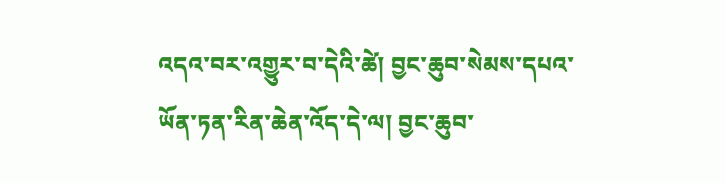འདའ་བར་འགྱུར་བ་དེའི་ཚེ། བྱང་ཆུབ་སེམས་དཔའ་ཡོན་ཏན་རིན་ཆེན་འོད་དེ་ལ། བྱང་ཆུབ་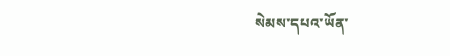སེམས་དཔའ་ཡོན་